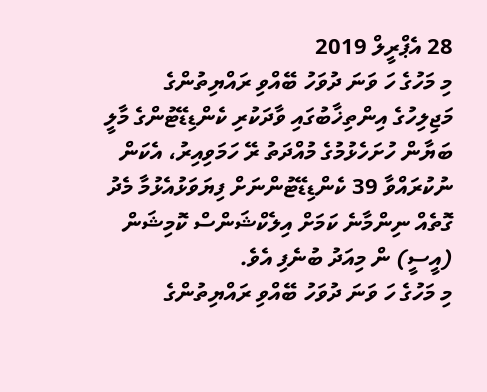28 އެޕްރީލް 2019
މި މަހުގެ ހަ ވަނަ ދުވަހު ބޭއްވި ރައްޔިތުންގެ މަޖިލިހުގެ އިންތިޚާބުގައި ވާދަކުރި ކެންޑިޑޭޓުންގެ މާލީ ބަޔާން ހުށަހެޅުމުގެ މުއްދަތު ރޭ ހަމަވިއިރު، އެކަން ނުކުރައްވާ 39 ކެންޑިޑޭޓުންނަށް ފިޔަވަޅުއެޅުމާ މެދު ގޮތެއް ނިންމާނެ ކަމަށް އިލެކްޝަންސް ކޮމިޝަން (އީސީ) ން މިއަދު ބުނެފި އެވެ.
މި މަހުގެ ހަ ވަނަ ދުވަހު ބޭއްވި ރައްޔިތުންގެ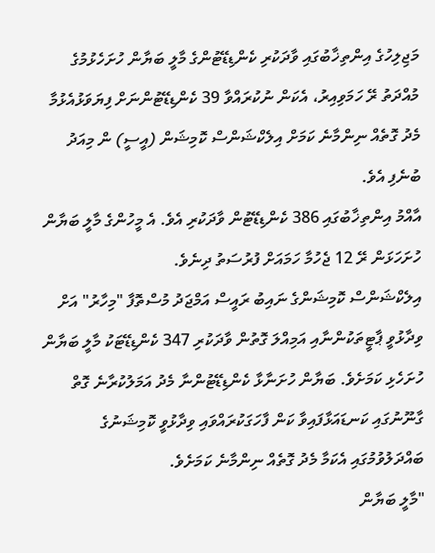މަޖިލިހުގެ އިންތިޚާބުގައި ވާދަކުރި ކެންޑިޑޭޓުންގެ މާލީ ބަޔާން ހުށަހެޅުމުގެ މުއްދަތު ރޭ ހަމަވިއިރު، އެކަން ނުކުރައްވާ 39 ކެންޑިޑޭޓުންނަށް ފިޔަވަޅުއެޅުމާ މެދު ގޮތެއް ނިންމާނެ ކަމަށް އިލެކްޝަންސް ކޮމިޝަން (އީސީ) ން މިއަދު ބުނެފި އެވެ.
އާއްމު އިންތިޚާބުގައި 386 ކެންޑިޑޭޓުން ވާދަކުރި އެވެ. އެ މީހުންގެ މާލީ ބަޔާން ހުށަހަޅަން ރޭ 12 ޖެހުމާ ހަމައަށް ފުރުސަތު ދިނެވެ.
އިލެކްޝަންސް ކޮމިޝަންގެ ނައިބު ރައީސް އަމްޖަދު މުސްތޮފާ "މިހާރު" އަށް ވިދާޅުވީ ޕާޓީތަކުންނާއި އަމިއްލަ ގޮތުން ވާދަކުރި 347 ކެންޑިޑޭޓަކު މާލީ ބަޔާން ހުށަހެޅި ކަމަށެވެ. ބަޔާން ހުށަނާޅާ ކެންޑިޑޭޓުންނާ މެދު އަމަލުކުރާނެ ގޮތް ގާނޫނުގައި ކަނޑައަޅާފައިވާ ކަން ފާހަގަކުރައްވައި ވިދާޅުވީ ކޮމިޝަނުގެ ބައްދަލުވުމުގައި އެކަމާ މެދު ގޮތެއް ނިންމާނެ ކަމަށެވެ.
"މާލީ ބަޔާން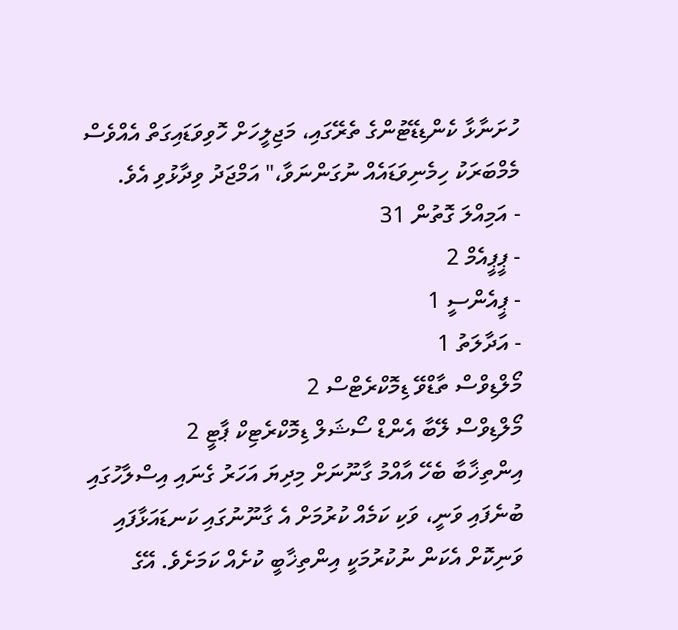ހުށަނާޅާ ކެންޑިޑޭޓުންގެ ތެރޭގައި، މަޖިލީހަށް ހޮވިވަޑައިގަތް އެއްވެސް މެމްބަރަކު ހިމެނިވަޑައެއް ނުގަންނަވާ،" އަމްޖަދު ވިދާޅުވި އެވެ.
- އަމިއްލަ ގޮތުން 31
- ޕީޕީއެމް 2
- ޕީއެންސީ 1
- އަދާލަތު 1
މޯލްޑިވްސް ތާޑްވޭ ޑިމޮކްރެޓްސް 2
މޯލްޑިވްސް ލޭބާ އެންޑް ސޯޝަލް ޑިމޮކްރެޓިކް ޕާޓީ 2
އިންތިޚާބާ ބެހޭ އާއްމު ގާނޫނަށް މިދިޔަ އަހަރު ގެނައި އިސްލާހުގައި ބުނެފައި ވަނީ، ވަކި ކަމެއް ކުރުމަށް އެ ގާނޫނުގައި ކަނޑައަޅާފައި ވަނިކޮށް އެކަން ނުކުރުމަކީ އިންތިޚާބީ ކުށެއް ކަމަށެވެ. އޭގެ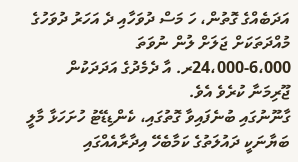އަދަބެއްގެ ގޮތުން، ހަ މަސް ދުވަހާއި ދެ އަހަރު ދުވަހުގެ މުއްދަތަކަށް ޖަލަށް ލުން ނުވަތަ 6،000-24،000ރ. އާ ދެމެދުގެ އަދަދަކުން ޖޫރިމަނާ ކުރެވެ އެވެ.
ގާނޫނުގައި ބުނެފައިވާ ގޮތުގައި، ކެންޑިޑޭޓު ހުށަހަޅާ މާލީ ބަޔާނަކީ ދައުލަތުގެ ކަމާބެހޭ އިދާރާއެއްގައި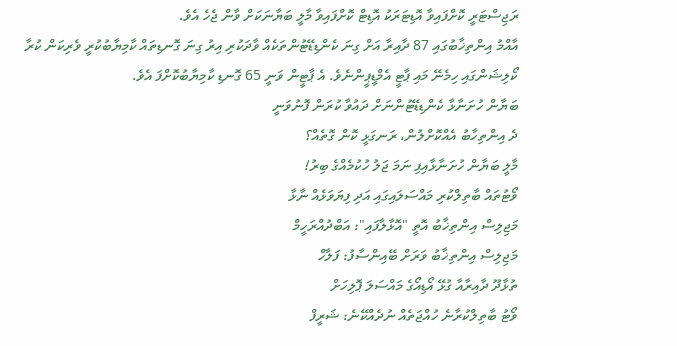ރަޖިސްޓަރީ ކޮށްފައިވާ އޮޑިޓަރަކު އޮޑިޓް ކޮށްފައިވާ މާލީ ބަޔާނަކަށް ވާން ޖެހެ އެވެ.
އާއްމު އިންތިޚާބުގައި 87 ދާއިރާ އަށް ގިނަ ކެންޑިޑޭޓުންތަކެއް ވާދަކުރި އިރު ގިނަ ގޮނޑިތައް ކާމިޔާބުކުރީ ވެރިކަން ކުރާ ކޯލިޝަންގައި ހިމެނޭ މައި ޕާޓީ އެމްޑީޕީންނެވެ. އެ ޕާޓީން ވަނީ 65 ގޮނޑި ކާމިޔާބުކޮށްފަ އެވެ.
ބަޔާން ހުށަނާޅާ ކެންޑިޑޭޓުންނަށް ދައުވާ ކުރަން ފޮނުވަނީ
ދެ އިންތިހާބު އެއްކޮށްލުން، ރަނގަޅީ ކޮން ގޮތެއް؟
މާލީ ބަޔާން ހުށަނާޅާއިފި ނަމަ ޖަލު ހުކުމެއްގެ ބިރު!
ވޯޓުތައް ބާތިލްކުރި މައްސަލައިގައި އަދި ފިޔަވަޅެއް ނާޅާ
މަޖިލިސް އިންތިޚާބު އޮތީ "އޮޅާލާފައި": އަބްދުއްރަހީމް
މަޖިލިސް އިންތިޚާބު ވަރަށް ބޭއިންސާފު: ފަލާހް
ތުޅާދޫ ދާއިރާއާ ގުޅޭ އޯޑިއޯގެ މައްސަލަ ޕޮލިހަށް
ވޯޓު ބާތިލްކުރާނެ ހުއްޖަތެއް ނުދެއްކޭނެ: ޝަރީފް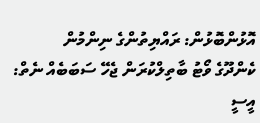އޮޅުންބޮޅުން: ރައްޔިތުންގެ ނިންމުން
ކެންދޫގެ ވޯޓު ބާތިލްކުރަން ޖެހޭ ސަބަބެއް ނެތް: އީސީ